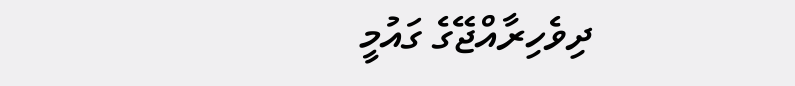ދިވެހިރާއްޖޭގެ ގައުމީ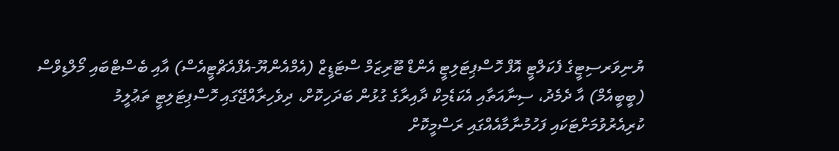ޔުނިވަރސިޓީގެ ފެކަލްޓީ އޮފް ހޮސްޕިޓަލިޓީ އެންޑް ޓޫރިޒަމް ސްޓަޑީޒް (އެމްއެންޔޫ-އެފްއެޗްޓީއެސް) އާއި ބެސްޓްބައި މޯލްޑިވްސް (ބީބީއެމް) އާ ދެމެދު، ސިނާއަތާއި އެކަޑެމިކް ދާއިރާގެ ގުޅުން ބަދަހިކޮށް، ދިވެހިރާއްޖޭގައި ހޮސްޕިޓަލިޓީ ތަޢުލީމު ކުރިއެރުވުމަށްޓަކައި ފަހުމުނާމާއެއްގައި ރަސްމީކޮށް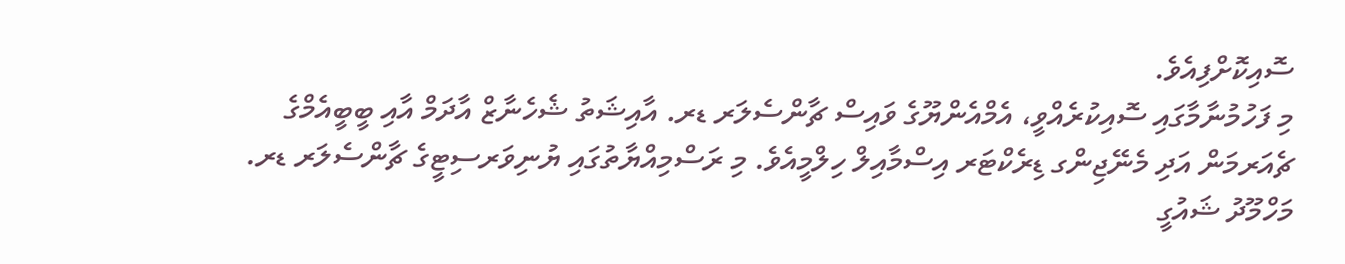ސޮއިކޮށްފިއެވެ.
މި ފަހުމުނާމާގައި ސޮއިކުރެއްވީ، އެމްއެންޔޫގެ ވައިސް ޗާންސެލަރ ޑރ. އާއިޝަތު ޝެހެނާޒް އާދަމް އާއި ބީބީއެމްގެ ޗެއަރމަން އަދި މެނޭޖިންގ ޑިރެކްޓަރ އިސްމާއިލް ހިލްމީއެވެ. މި ރަސްމިއްޔާތުގައި ޔުނިވަރސިޓީގެ ޗާންސެލަރ ޑރ. މަހްމޫދު ޝައުގީ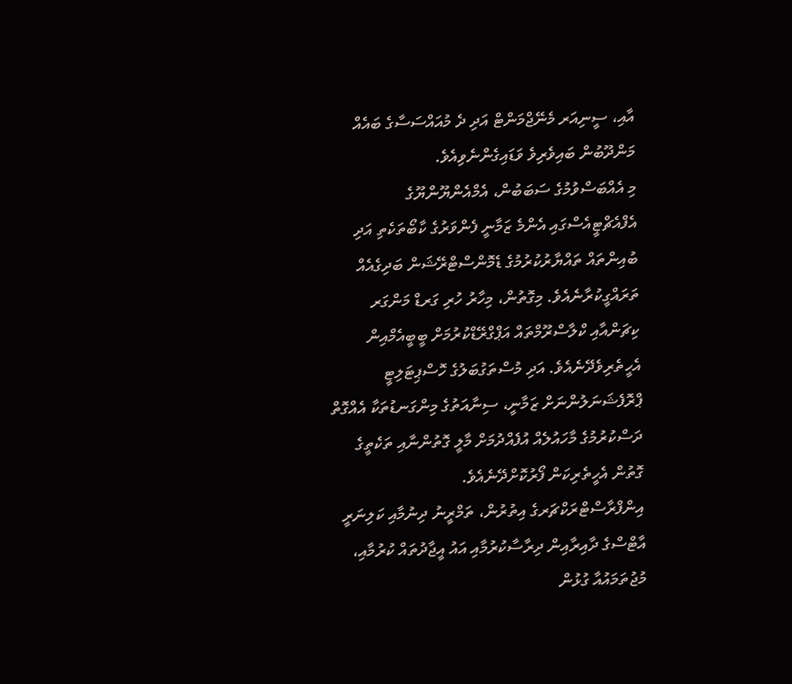އާއި، ސީނިއަރ މެނޭޖްމަންޓް އަދި ދެ މުއައްސަސާގެ ބައެއް މަންދޫބުން ބައިވެރިވެ ވަޑައިގެންނެވިއެވެ.
މި އެއްބަސްވުމުގެ ސަބަބުން، އެމްއެންޔޫންޔޫގެ އެފްއެޗްޓީއެސްގައި އެންމެ ޒަމާނީ ފެންވަރުގެ ކާބޯތަކެތި އަދި ބުއިންތައް ތައްޔާރުކުރުމުގެ ޑެމޮންސްޓްރޭޝަން ބަދިގެއެއް ތަރައްގީކުރާނެއެވެ. މިގޮތުން، މިހާރު ހުރި ގަރޑް މަންގަރ ކިޗަންއާއި ކްލާސްރޫމްތައް އަޕްގްރޭޑްކުރުމަށް ބީބީއެމްއިން އެހީތެރިވެދޭނެއެވެ. އަދި މުސްތަގުބަލުގެ ހޮސްޕިޓަލިޓީ ޕްރޮފެޝަނަލުންނަށް ޒަމާނީ، ސިނާއަތުގެ މިންގަނޑުތަކާ އެއްގޮތް ދަސްކުރުމުގެ މާހައުލެއް އުފެއްދުމަށް މާލީ ގޮތުންނާއި ތަކެތީގެ ގޮތުން އެހީތެރިކަން ފޯރުކޮށްދޭނެއެވެ.
އިންފްރާސްޓްރަކްޗަރގެ އިތުރުން، ތަމްރީނު ދިނުމާއި ކަލިނަރީ އާޓްސްގެ ދާއިރާއިން ދިރާސާކުރުމާއި އައު އީޖާދުތައް ކުރުމާއި، މުޖުތަމައުއާ ގުޅުން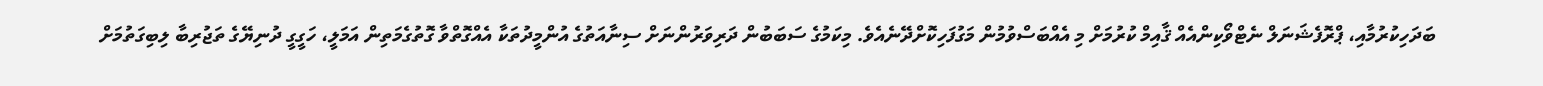ބަދަހިކުރުމާއި، ޕްރޮފެޝަނަލް ނެޓްވޯކިންއެއް ޤާއިމް ކުރުމަށް މި އެއްބަސްވުމުން މަގުފަހިކޮށްދޭނެއެވެ. މިކަމުގެ ސަބަބުން ދަރިވަރުންނަށް ސިނާއަތުގެ އުންމީދުތަކާ އެއްގޮތްވާ ގޮތުގެމަތިން އަމަލީ، ހަގީގީ ދުނިޔޭގެ ތަޖުރިބާ ލިބިގަތުމަށް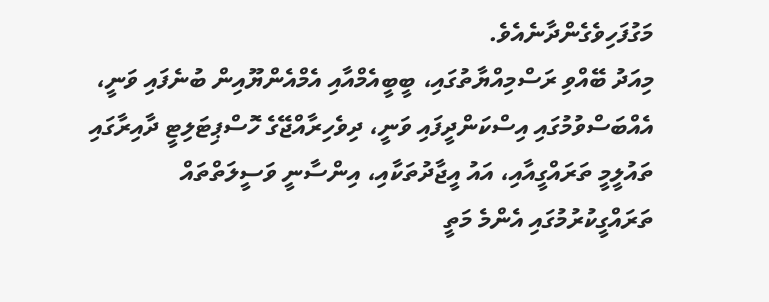މަގުފަހިވެގެންދާނެއެވެ.
މިއަދު ބޭއްވި ރަސްމިއްޔާތުގައި، ބީބީއެމްއާއި އެމްއެންޔޫއިން ބުނެފައި ވަނީ، އެއްބަސްވުމުގައި އިސްކަންދީފައި ވަނީ، ދިވެހިރާއްޖޭގެ ހޮސްޕިޓަލިޓީ ދާއިރާގައި ތައުލީމީ ތަރައްގީއާއި، އައު އީޖާދުތަކާއި، އިންސާނީ ވަސީލަތްތައް ތަރައްގީކުރުމުގައި އެންމެ މަތީ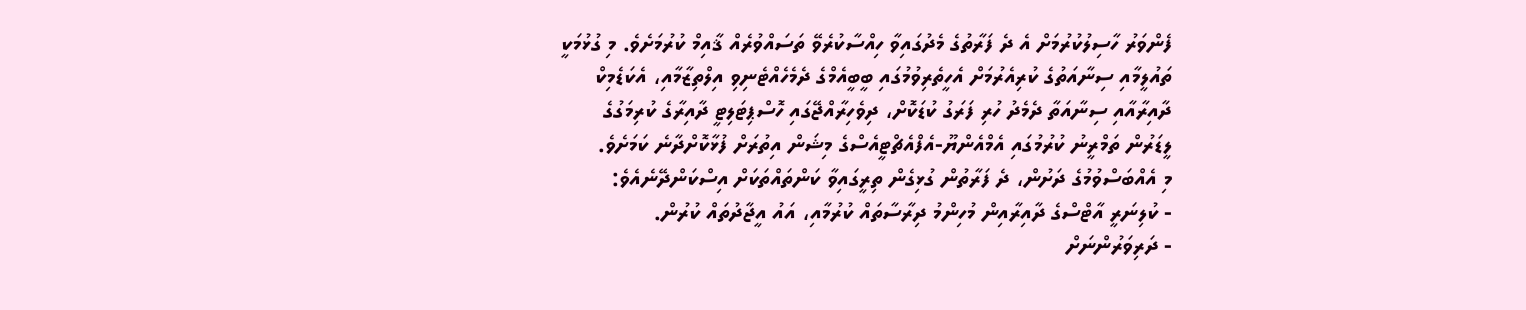ފެންވަރު ހާސިލުކުރުމަށް އެ ދެ ފަރާތުގެ މެދުގައިވާ ހިއްސާކުރެވޭ ތަސައްވުރެއް ޤާއިމް ކުރުމަށެވެ. މި ގުޅުމަކީ ތައުލީމާއި ސިނާއަތުގެ ކުރިއެރުމަށް އެހީތެރިވުމުގައި ބީބީއެމްގެ ދެމެހެއްޓެނިވި އިލްތިޒާމާއި، އެކަޑެމިކް ދާއިރާއާއި ސިނާއަތާ ދެމެދު ހުރި ފަރަގު ކުޑަކޮށް، ދިވެހިރާއްޖޭގައި ހޮސްޕިޓަލިޓީ ދާއިރާގެ ކުރިމަގުގެ ލީޑަރުން ތަމްރީނު ކުރުމުގައި އެމްއެންޔޫ-އެފްއެޗްޓީއެސްގެ މިޝަން އިތުރަށް ފުޅާކޮށްދާނެ ކަމަށެވެ.
މި އެއްބަސްވުމުގެ ދަށުން، ދެ ފަރާތުން ގުޅިގެން ތިރީގައިވާ ކަންތައްތަކަށް އިސްކަންދޭނެއެވެ:
- ކުލިނަރީ އާޓްސްގެ ދާއިރާއިން މުހިންމު ދިރާސާތައް ކުރުމާއި، އައު އީޖާދުތައް ކުރުން.
- ދަރިވަރުންނަށް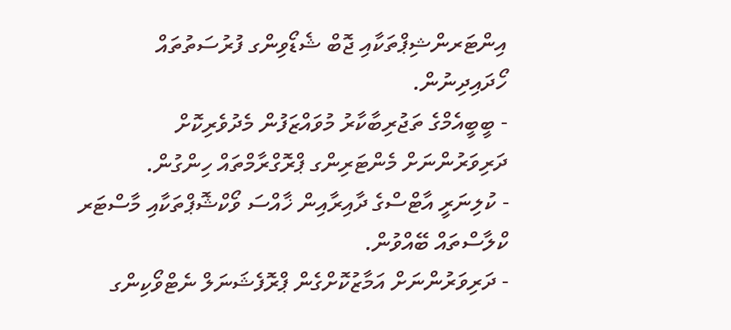އިންޓަރންޝިޕްތަކާއި ޖޮބް ޝެޑޯވިންގ ފުރުސަތުތައް ހޯދައިދިނުން.
- ބީބީއެމްގެ ތަޖުރިބާކާރު މުވައްޒަފުން މެދުވެރިކޮށް ދަރިވަރުންނަށް މެންޓަރިންގ ޕްރޮގްރާމްތައް ހިންގުން.
- ކުލިނަރީ އާޓްސްގެ ދާއިރާއިން ޚާއްސަ ވޯކްޝޮޕްތަކާއި މާސްޓަރ ކްލާސްތައް ބޭއްވުން.
- ދަރިވަރުންނަށް އަމާޒުކޮށްގެން ޕްރޮފެޝަނަލް ނެޓްވޯކިންގ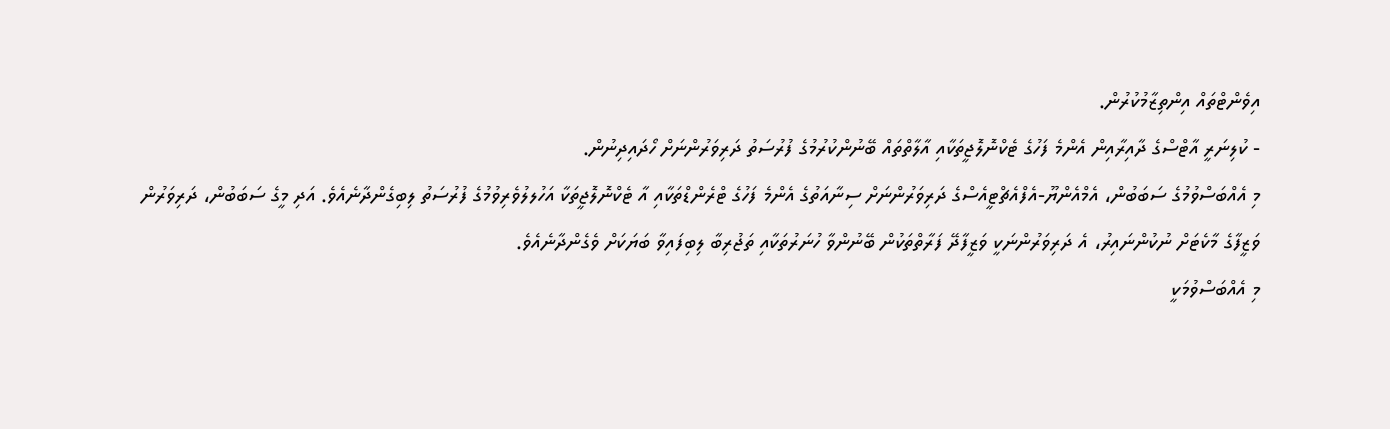އިވެންޓްތައް އިންތިޒާމުކުރުން.
- ކުލިނަރީ އާޓްސްގެ ދާއިރާއިން އެންމެ ފަހުގެ ޓެކްނޮލޮޖީތަކާއި އާލާތްތައް ބޭނުންކުރުމުގެ ފުރުސަތު ދަރިވަރުންނަށް ހޯދައިދިނުން.
މި އެއްބަސްވުމުގެ ސަބަބުން، އެމްއެންޔޫ-އެފްއެޗްޓީއެސްގެ ދަރިވަރުންނަށް ސިނާއަތުގެ އެންމެ ފަހުގެ ޓްރެންޑްތަކާއި އާ ޓެކްނޮލޮޖީތަކާ އަހުލލުވެރިވުމުގެ ފުރުސަތު ލިބިގެންދާނެއެވެ. އަދި މީގެ ސަބަބުން، ދަރިވަރުން ވަޒީފާގެ މާކެޓަށް ނުކުންނައިރު، އެ ދަރިވަރުންނަކީ ވަޒީފާދޭ ފަރާތްތަކުން ބޭނުންވާ ހުނަރުތަކާއި ތަޖުރިބާ ލިބިފައިވާ ބަޔަކަށް ވެގެންދާނެއެވެ.
މި އެއްބަސްވުމަކީ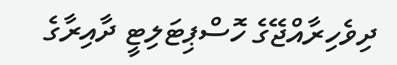ދިވެހިރާއްޖޭގެ ހޮސްޕިޓަލިޓީ ދާއިރާގެ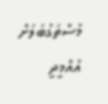މުސްތަގުބަލަށް އުއްމީދީ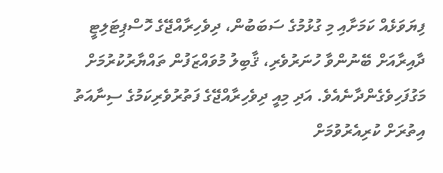ފިޔަވަޅެއް ކަމަށާއި މި ގުޅުމުގެ ސަބަބުން، ދިވެހިރާއްޖޭގެ ހޮސްޕިޓަލިޓީ ދާއިރާއަށް ބޭނުންވާ ހުނަރުވެރި، ޤާބިލު މުވައްޒަފުން ތައްޔާރުކުރުމަށް މަގުފަހިވެގެންދާނެއެވެ. އަދި މިއީ ދިވެހިރާއްޖޭގެ ފަތުރުވެރިކަމުގެ ސިނާއަތު އިތުރަށް ކުރިއެރުވުމަށް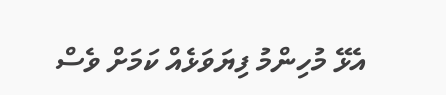އެޅޭ މުހިންމު ފިޔަވަޅެއް ކަމަށް ވެސް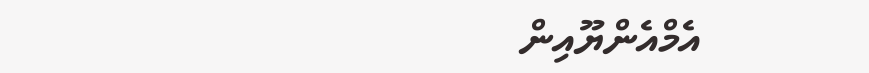އެމްއެންޔޫއިން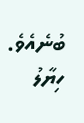ބުނެއެވެ.
ހިޔާލު